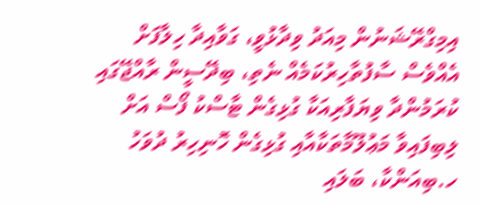އިމިގްރޭޝަނުން މިއަދު ވިދާޅުވީ، ގަވާއިދާ ހިލާފަށް އެއްވެސް ސާފުތާހިރުކަމެއް ނެތި، ބިދޭސީން ރާއްޖޭގައި ކުރަމުންދާ ވިޔަފާރިއަކާ ގުޅިގެން ޓާސްކު ފޯސް އަށް ލިބިފައިވާ މަޢުލޫމާތަކާއާއި ގުޅިގެން ހޮނިހިރު ދުވަހު ހ.ބިއަންކާ، ބަލައި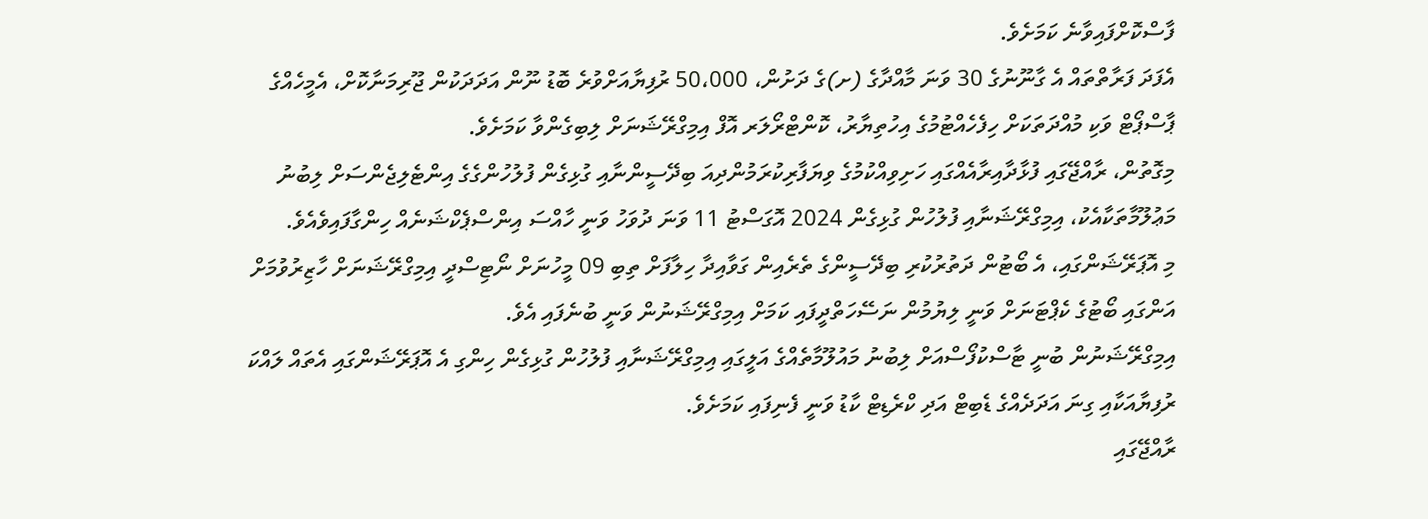ފާސްކޮށްފައިވާނެ ކަމަށެވެ.
އެފަދަ ފަރާތްތައް އެ ގާނޫނުގެ 30 ވަނަ މާއްދާގެ (ށ)ގެ ދަށުން، 50،000 ރުފިޔާއަށްވުރެ ބޮޑު ނޫން އަދަދަކުން ޖޫރިމަނާކޮށް، އެމީހެއްގެ ޕާސްޕޯޓް ވަކި މުއްދަތަކަށް ހިފެހެއްޓުމުގެ އިހުތިޔާރު، ކޮންޓްރޯލަރ އޮފް އިމިގްރޭޝަނަށް ލިބިގެންވާ ކަމަށެވެ.
މިގޮތުން، ރާއްޖޭގައި ފުޅާދާއިރާއެއްގައި ހަށިވިއްކުމުގެ ވިޔަފާރިކުރަމުންދިއަ ބިދޭސީންނާއި ގުޅިގެން ފުލުހުންގެގެ އިންޓެލިޖެންސަށް ލިބުނު މަޢުލޫމާތަކާއެކު، އިމިގްރޭޝަނާއި ފުލުހުން ގުޅިގެން 2024 އޮގަސްޓު 11 ވަނަ ދުވަހު ވަނީ ހާއްސަ އިންސްޕެކްޝަނެއް ހިންގާފައިވެއެވެ.
މި އޮޕަރޭޝަންގައި، އެ ބޯޓުން ދަތުރުކުރި ބިދޭސީންގެ ތެރެއިން ގަވާއިދާ ހިލާފަށް ތިބި 09 މީހުނަށް ނޯޓިސްދީ އިމިގްރޭޝަނަށް ހާޒިރުވުމަށް އަންގައި ބޯޓުގެ ކެޕްޓަނަށް ވަނީ ލިޔުމުން ނަސޭހަތްދީފައި ކަމަށް އިމިގްރޭޝަނުން ވަނީ ބުނެފައި އެވެ.
އިމިގްރޭޝަނުން ބުނީ ޓާސްކުފޯސްއަށް ލިބުނު މައުލޫމާތެއްގެ އަލީގައި އިމިގްރޭޝަނާއި ފުލުހުން ގުޅިގެން ހިންގި އެ އޮޕަރޭޝަންގައި އެތައް ލައްކަ ރުފިޔާއަކާއި ގިނަ އަދަދެއްގެ ޑެބިޓް އަދި ކްރެޑިޓް ކާޑު ވަނީ ފެނިފައި ކަމަށެވެ.
ރާއްޖޭގައި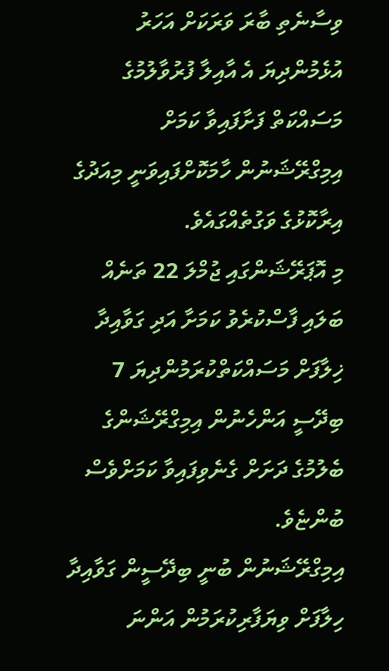ވިސާނެތި ބާރަ ވަރަކަށް އަހަރު އުޅެމުންދިޔަ އެ އާއިލާ ފުރުވާލުމުގެ މަސައްކަތް ފަށާފައިވާ ކަމަށް އިމިގްރޭޝަނުން ހާމަކޮށްފައިވަނީ މިއަދުގެ އިރާކޮޅުގެ ވަގުތެއްގައެވެ.
މި އޮޕަރޭޝަންގައި ޖުމްލަ 22 ތަނެއް ބަލައި ފާސްކުރެވު ކަމަށާ އަދި ގަވާއިދާ ޚިލާފަށް މަސައްކަތްކުރަމުންދިޔަ 7 ބިދޭސީ އަންހެނުން އިމިގްރޭޝަންގެ ބެލުމުގެ ދަށަށް ގެނެވިފައިވާ ކަމަށްވެސް ބުންޏެވެ.
އިމިގްރޭޝަނުން ބުނީ ބިދޭސީން ގަވާއިދާ ހިލާފަށް ވިޔަފާރިކުރަމުން އަންނަ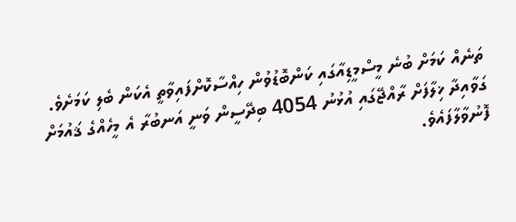ތަނެއް ކަމަށް ބުނެ މީސްމީޑިއާގައި ކަންބޮޑުވުން ހިއްސާކޮށްފައިވާތީ އެކަން ބެލި ކަމަށެވެ.
ގަވާއިދާ ޚިލާފަށް ރާއްޖޭގައި އުޅުނު 4054 ބިދޭސީން ވަނީ އަނބުރާ އެ މީހެއްގެ ޤައުމަށް ފޮނުވާލާފައެވެ.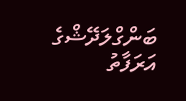ބަންގްލަދޭޝްގެ އަރަފާތު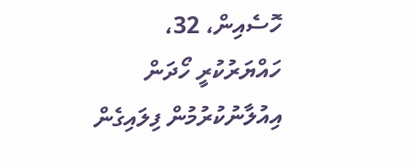ހޮސެއިން، 32، ހައްޔަރުކުރީ ހޯދަން އިއުލާނުކުރުމުން ފިލައިގެން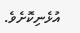އުޅެނިކޮށެވެ.